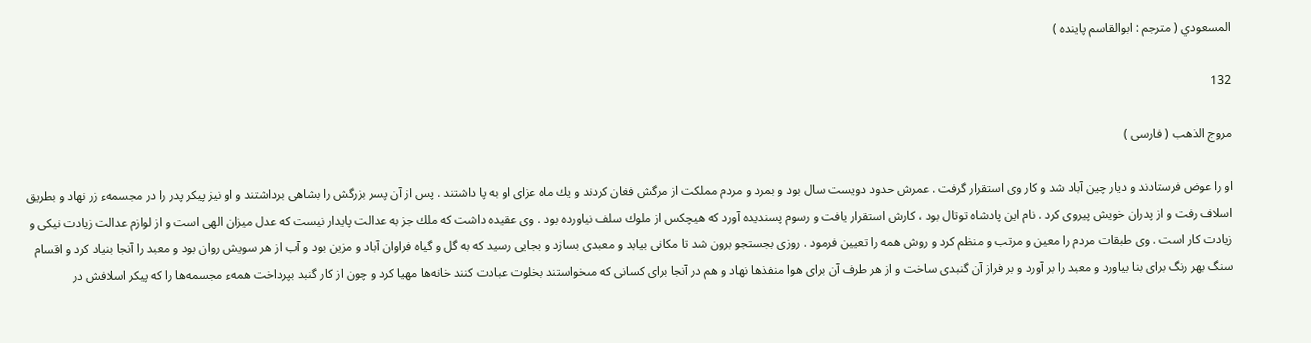المسعودي ( مترجم : ابوالقاسم پاينده )

132

مروج الذهب ( فارسى )

او را عوض فرستادند و ديار چين آباد شد و كار وى استقرار گرفت . عمرش حدود دويست سال بود و بمرد و مردم مملكت از مرگش فغان كردند و يك ماه عزاى او به پا داشتند . پس از آن پسر بزرگش را بشاهى برداشتند و او نيز پيكر پدر را در مجسمهء زر نهاد و بطريق اسلاف رفت و از پدران خويش پيروى كرد . نام اين پادشاه توتال بود ، كارش استقرار يافت و رسوم پسنديده آورد كه هيچكس از ملوك سلف نياورده بود . وى عقيده داشت كه ملك جز به عدالت پايدار نيست كه عدل ميزان الهى است و از لوازم عدالت زيادت نيكى و زيادت كار است . وى طبقات مردم را معين و مرتب و منظم كرد و روش همه را تعيين فرمود . روزى بجستجو برون شد تا مكانى بيابد و معبدى بسازد و بجايى رسيد كه به گل و گياه فراوان آباد و مزين بود و آب از هر سويش روان بود و معبد را آنجا بنياد كرد و اقسام سنگ بهر رنگ براى بنا بياورد و معبد را بر آورد و بر فراز آن گنبدى ساخت و از هر طرف آن براى هوا منفذها نهاد و هم در آنجا براى كسانى كه مىخواستند بخلوت عبادت كنند خانه‌ها مهيا كرد و چون از كار گنبد بپرداخت همهء مجسمه‌ها را كه پيكر اسلافش در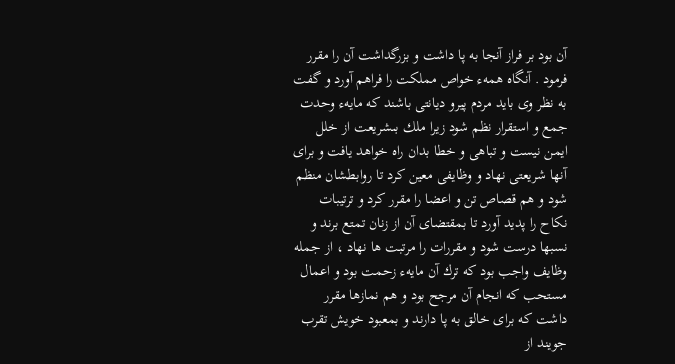آن بود بر فراز آنجا به پا داشت و بزرگداشت آن را مقرر فرمود . آنگاه همهء خواص مملكت را فراهم آورد و گفت به نظر وى بايد مردم پيرو ديانتى باشند كه مايهء وحدت جمع و استقرار نظم شود زيرا ملك بىشريعت از خلل ايمن نيست و تباهى و خطا بدان راه خواهد يافت و براى آنها شريعتى نهاد و وظايفى معين كرد تا روابطشان منظم شود و هم قصاص تن و اعضا را مقرر كرد و ترتيبات نكاح را پديد آورد تا بمقتضاى آن از زنان تمتع برند و نسبها درست شود و مقررات را مرتبت ها نهاد ، از جمله وظايف واجب بود كه ترك آن مايهء زحمت بود و اعمال مستحب كه انجام آن مرجح بود و هم نمازها مقرر داشت كه براى خالق به پا دارند و بمعبود خويش تقرب جويند از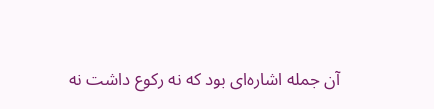آن جمله اشاره‌اى بود كه نه ركوع داشت نه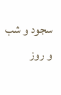سجود و شب و روز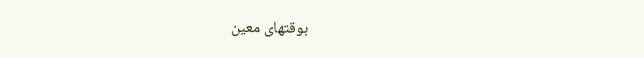بوقتهاى معين